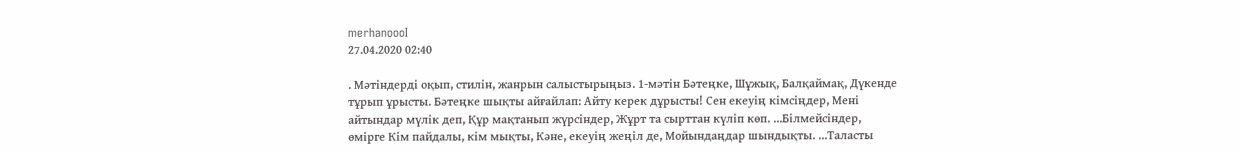merhanoooI
27.04.2020 02:40

. Мәтіндерді оқып, стилін, жанрын салыстырыңыз. 1-мәтін Бәтеңке, Шұжық, Балқаймақ, Дүкенде тұрып ұрысты. Бәтеңке шықты айғайлап: Айту керек дұрысты! Сен екеуің кімсіңдер, Мені айтындар мүлік деп, Құр мақтанып жүрсіндер, Жұрт та сырттан күліп көп. ...Білмейсіндер, өмірге Кім пайдалы, кім мықты, Кәне, екеуің жеңіл де, Мойындаңдар шындықты. ...Таласты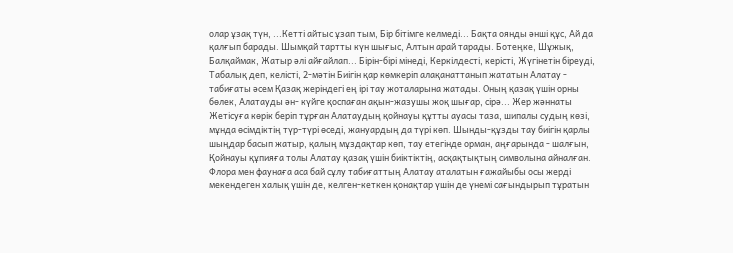олар ұзақ түн, ...Кетті айтыс ұзап тым, Бір бітімге келмеді... Бақта оянды әнші құс, Ай да қалғып барады. Шымқай тартты күн шығыс, Алтын арай тарады. Ботеңке, Шұжық, Балқаймак, Жатыр әлі айғайлап... Бірін-бірі мінеді, Керкілдесті, керісті, Жүгінетін біреуді, Табалық деп, келісті, 2-мәтін Биігін қар көмкеріп алақанаттанып жататын Алатау - табиғаты әсем Қазақ жеріндегі ең ірі тау жоталарына жатады. Оның қазақ үшін орны бөлек, Алатауды ән- күйге қоспаған ақын-жазушы жоқ шығар, сірә... Жер жәннаты Жетісуға көрік беріп тұрған Алатаудың қойнауы құтты ауасы таза, шипалы судың көзі, мұнда өсімдіктің түр-түрі өседі, жануардың да түрі көп. Шынды-құзды тау биігін қарлы шыңдар басып жатыр, қалың мұздақтар көп, тау етегінде орман, аңғарында - шалғын, Қойнауы құпияға толы Алатау қазақ үшін биіктіктің, асқақтықтың символына айналған. Флора мен фаунаға аса бай сұлу табиғаттың Алатау аталатын ғажайыбы осы жерді мекендеген халық үшін де, келген-кеткен қонақтар үшін де үнемі сағындырып тұратын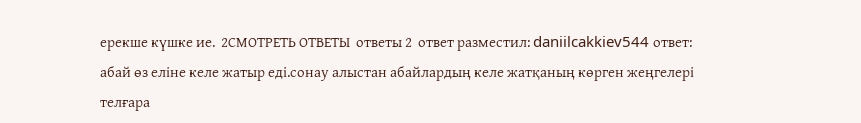ерекше күшке ие.  2СМОТРЕТЬ ОТВЕТЫ  ответы 2  ответ разместил: daniilcakkiev544 ответ: абай өз еліне келе жатыр еді.сонау алыстан абайлардың келе жатқаның көрген жеңгелері телғара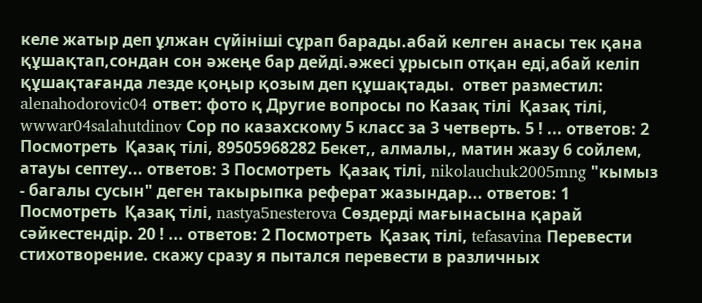келе жатыр деп ұлжан сүйініші сұрап барады.абай келген анасы тек қана құшақтап,сондан сон әжеңе бар дейді.әжесі ұрысып отқан еді,абай келіп құшақтағанда лезде қоңыр қозым деп құшақтады.  ответ разместил: alenahodorovic04 ответ: фото қ Другие вопросы по Казақ тiлi  Қазақ тiлi, wwwar04salahutdinov Сор по казахскому 5 класс за 3 четверть. 5 ! ... ответов: 2 Посмотреть  Қазақ тiлi, 89505968282 Бекет,, алмалы,, матин жазу 6 сойлем, атауы септеу... ответов: 3 Посмотреть  Қазақ тiлi, nikolauchuk2005mng "кымыз - багалы сусын" деген такырыпка реферат жазындар... ответов: 1 Посмотреть  Қазақ тiлi, nastya5nesterova Сөздерді мағынасына қарай сәйкестендір. 20 ! ... ответов: 2 Посмотреть  Қазақ тiлi, tefasavina Перевести стихотворение. скажу сразу я пытался перевести в различных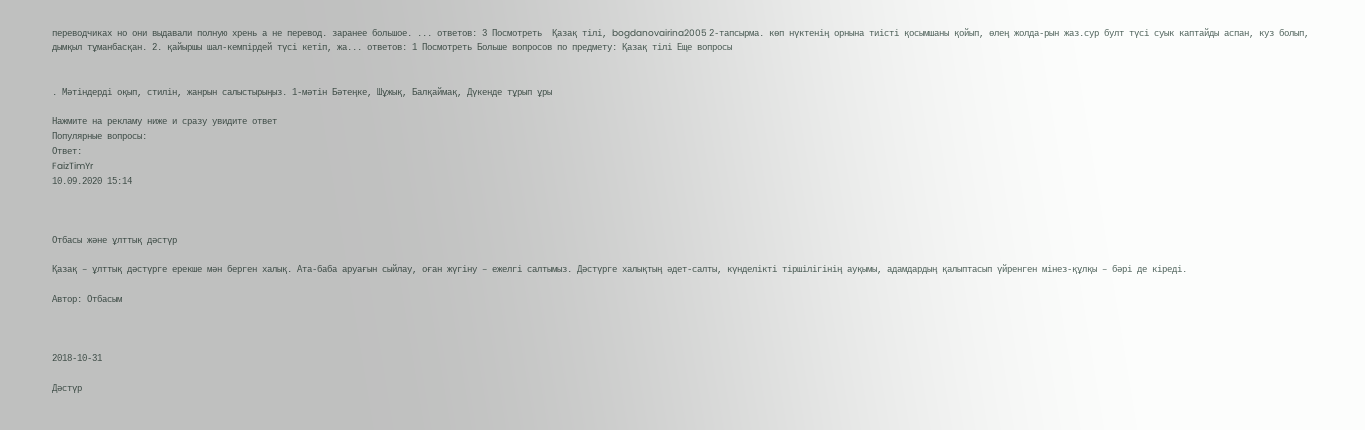переводчиках но они выдавали полную хрень а не перевод. заранее большое. ... ответов: 3 Посмотреть  Қазақ тiлi, bogdanovairina2005 2-тапсырма. көп нүктенің орнына тиісті қосымшаны қойып, өлең жолда-рын жаз.сур булт түсі суык каптайды аспан, куз болып, дымқыл тұманбасқан. 2. қайыршы шал-кемпірдей түсі кетіп, жа... ответов: 1 Посмотреть Больше вопросов по предмету: Қазақ тiлi Еще вопросы


. Мәтіндерді оқып, стилін, жанрын салыстырыңыз. 1-мәтін Бәтеңке, Шұжық, Балқаймақ, Дүкенде тұрып ұры

Нажмите на рекламу ниже и сразу увидите ответ
Популярные вопросы:
Ответ:
FaizTimYr
10.09.2020 15:14



Отбасы және ұлттық дәстүр

Қазақ – ұлттық дәстүрге ерекше мән берген халық. Ата-баба аруағын сыйлау, оған жүгіну – ежелгі салтымыз. Дәстүрге халықтың әдет-салты, күнделікті тіршілігінің ауқымы, адамдардың қалыптасып үйренген мінез-құлқы – бәрі де кіреді.

Автор: Отбасым



2018-10-31

Дәстүр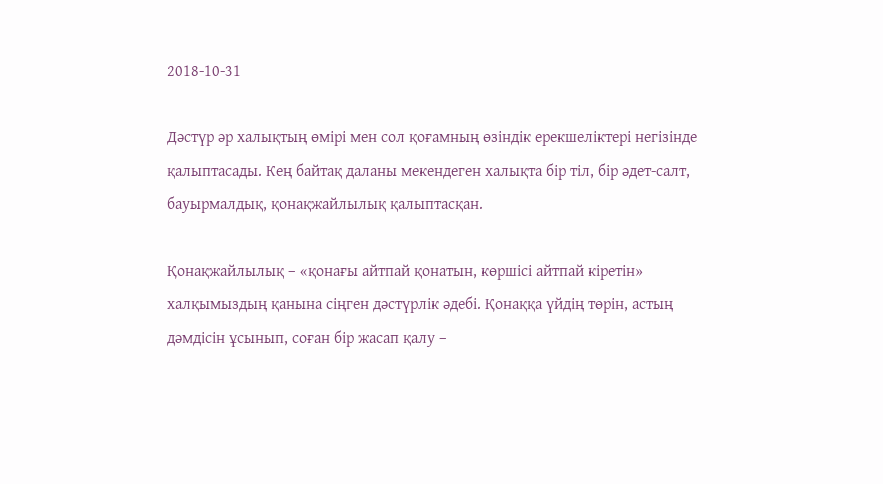2018-10-31

Дәстүр әр халықтың өмірі мен сол қоғамның өзіндік ерекшеліктері негізінде қалыптасады. Кең байтақ даланы мекендеген халықта бір тіл, бір әдет-салт, бауырмалдық, қонақжайлылық қалыптасқан.

Қонақжайлылық – «қонағы айтпай қонатын, көршісі айтпай кіретін» халқымыздың қанына сіңген дәстүрлік әдебі. Қонаққа үйдің төрін, астың дәмдісін ұсынып, соған бір жасап қалу –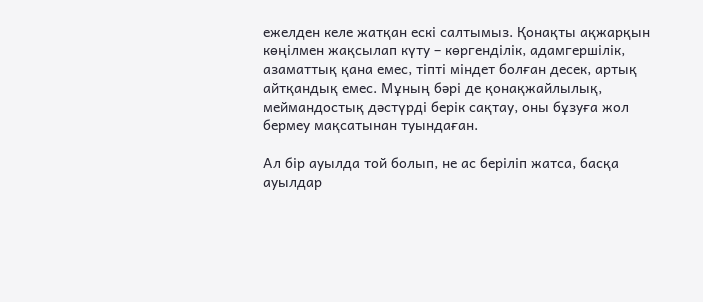ежелден келе жатқан ескі салтымыз. Қонақты ақжарқын көңілмен жақсылап күту – көргенділік, адамгершілік, азаматтық қана емес, тіпті міндет болған десек, артық айтқандық емес. Мұның бәрі де қонақжайлылық, меймандостық дәстүрді берік сақтау, оны бұзуға жол бермеу мақсатынан туындаған.

Ал бір ауылда той болып, не ас беріліп жатса, басқа ауылдар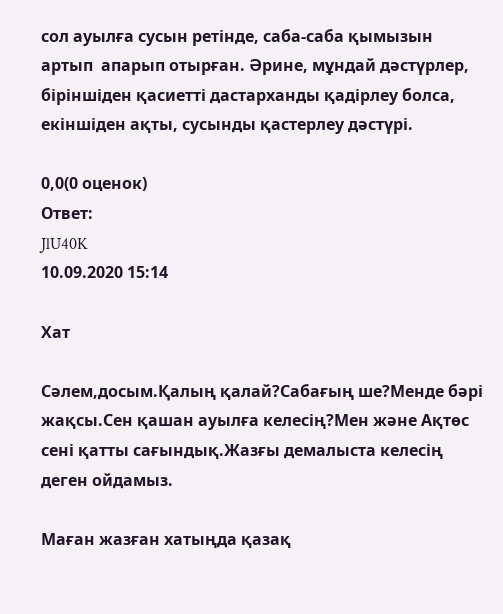сол ауылға сусын ретінде, саба-саба қымызын артып  апарып отырған. Әрине, мұндай дәстүрлер, біріншіден қасиетті дастарханды қадірлеу болса,  екіншіден ақты, сусынды қастерлеу дәстүрі.

0,0(0 оценок)
Ответ:
JlU40K
10.09.2020 15:14

Хат

Сәлем,досым.Қалың қалай?Сабағың ше?Менде бәрі жақсы.Сен қашан ауылға келесің?Мен және Ақтөс сені қатты сағындық.Жазғы демалыста келесің деген ойдамыз.

Маған жазған хатыңда қазақ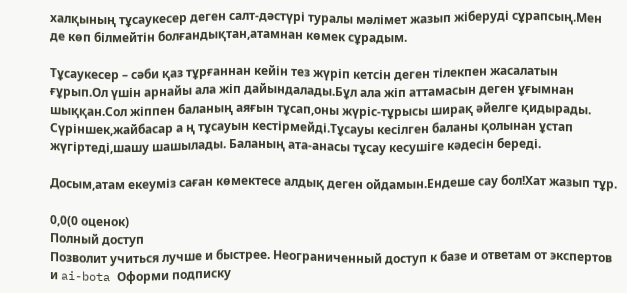халқының тұсаукесер деген салт-дәстүрі туралы мәлімет жазып жіберуді сұрапсың.Мен де көп білмейтін болғандықтан,атамнан көмек сұрадым.

Тұсаукесер – сәби қаз тұрғаннан кейін тез жүріп кетсін деген тілекпен жасалатын ғұрып.Ол үшін арнайы ала жіп дайындалады.Бұл ала жіп аттамасын деген ұғымнан шыққан.Сол жіппен баланың аяғын тұсап,оны жүріс-тұрысы ширақ әйелге қидырады. Сүріншек,жайбасар а ң тұсауын кестірмейді.Тұсауы кесілген баланы қолынан ұстап жүгіртеді,шашу шашылады. Баланың ата-анасы тұсау кесушіге кәдесін береді.

Досым,атам екеуміз саған көмектесе алдық деген ойдамын.Ендеше сау бол!Хат жазып тұр.

0,0(0 оценок)
Полный доступ
Позволит учиться лучше и быстрее. Неограниченный доступ к базе и ответам от экспертов и ai-bota Оформи подписку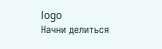logo
Начни делиться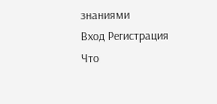знаниями
Вход Регистрация
Что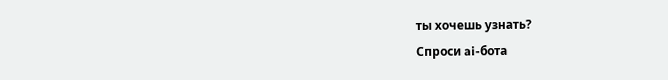ты хочешь узнать?
Спроси ai-бота